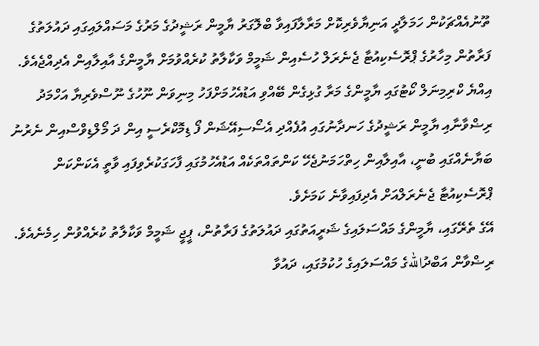ތޫނުއެއްޗަކުން ހަމަލާދީ އަނިޔާވެރިކޮށް މަރާލާފައިވާ ބްލޮގަރު ޔާމީން ރަޝީދުގެ މަރުގެ މަސައްލައިގައި ދައުލަތުގެ ފަރާތުން މިހާރުގެ ޕްރޮސެކިއުޓާ ޖެނެރަލް ހުސެއިން ޝަމީމް ވަކާލާތު ކުރެއްވުމަށް ޔާމީންގެ އާއިލާއިން އެދިއްޖެއެވެ.
އިއްޔެ ކްރިމިނަލް ކޯޓުގައި ޔާމީންގެ މަރާ ގުޅިގެން ބޭއްވި އަޑުއެހުމަށްފަހު މިނިވަން ނޫހުގެ ނޫސްވެރިޔާ އަހްމަދު ރިޟްވާނާއި ޔާމީން ރަޝީދުގެ ހަނދާނުގައި އުފެއްދި އެސޯސިއޭޝަން ފޯ ޑިމޮކްރެސީ އިން ދަ މޯލްޑިވްސްއިން ނެރުނު ބަޔާނެއްގައި ބުނީ، އާއިލާއިން ހިތްހަމަނުޖެހޭ ކަންތައްތަކެއް އަޑުއެހުމުގައި ފާހަގަކުރެވިފައި ވާތީ އެކަންކަން ޕްރޮސެކިއުޓާ ޖެނެރަލްއަށް އެދިފައިވާނެ ކަމަށެވެ.
އޭގެ ތެރޭގައި، ޔާމީންގެ މައްސަލައިގެ ޝަރީއަތުގައި ދައުލަތުގެ ފަރާތުން، ޕީޖީ ޝަމީމް ވަކާލާތު ކުރެއްވުން ހިމެނެއެވެ. ރިޟްވާން އަބްދުاللهގެ މައްސަލައިގެ ހުކުމުގައި، ދައުވާ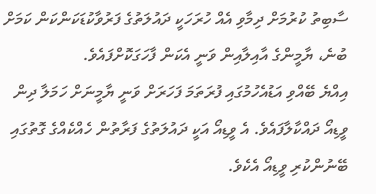ސާބިތު ކުރުމަށް ދިމާވި އެއް ހުރަހަކީ ދައުލަތުގެ ފަރުވާކުޑަކަންކަން ކަމަށް ބުނެ، ޔާމީންގެ އާއިލާއިން ވަނީ އެކަން ފާހަގަކޮށްފައެވެ.
އިއްޔެ ބޭއްވި އަޑުއެހުމުގައި ފުރަތަމަ ފަހަރަށް ވަނީ ޔާމީނަށް ހަމަލާ ދިން ވީޑިއޯ ދައްކާލާފައެވެ. އެ ވީޑިއޯ އަކީ ދައުލަތުގެ ފަރާތުން ހެއްކެއްގެ ގޮތުގައި ބޭނުންކުރި ވީޑިއޯ އެކެވެ.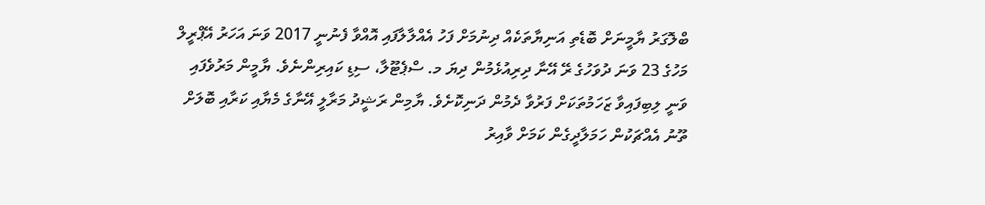ބްލޮގަރު ޔާމީނަށް ބޮޑެތި އަނިޔާތަކެއް ދިނުމަށް ފަހު އެއްލާލާފައި އޮއްވާ ފެނުނީ 2017 ވަނަ އަހަރު އޭޕްރީލް މަހުގެ 23 ވަނަ ދުވަހުގެ ރޭ އޭނާ ދިރިއުޅެމުން ދިޔަ މ. ސްޕެޓޫލާ، ސިޑި ކައިރިންނެވެ. ޔާމީން މަރުވެފައި ވަނީ ލިބިފައިވާ ޒަހަމުތަކަށް ފަރުވާ ދެމުން ދަނިކޮށެވެ. ޔާމިން ރަޝީދު މަރާލީ އޭނާގެ މެޔާއި ކަރާއި ބޮލަށް ތޫނު އެއްޗަކުން ހަމަލާދީގެން ކަމަށް ވާއިރު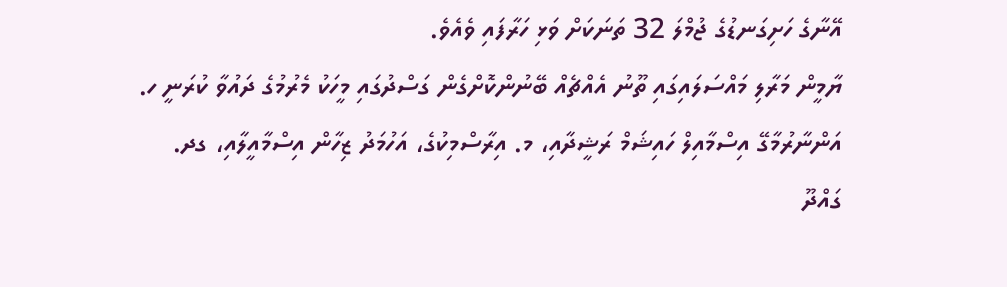އޭނާގެ ހަށިގަނޑުގެ ޖުމްލަ 32 ތަނަކަށް ވަޅި ހަރާފައި ވެއެވެ.
ޔާމީން މަރާލި މައްސަލައިގައި ތޫނު އެއްޗެއް ބޭނުންކޮށްގެން ގަސްދުގައި މީހަކު މެރުމުގެ ދައުވާ ކުރަނީ ހ. އަންނާރުމާގޭ އިސްމާއިލް ހައިޝަމް ރަޝީދާއި، މ. އިރާސްމިކުގެ، އަހުމަދު ޒިހާން އިސްމާއީލާއި، ގދ. ގައްދޫ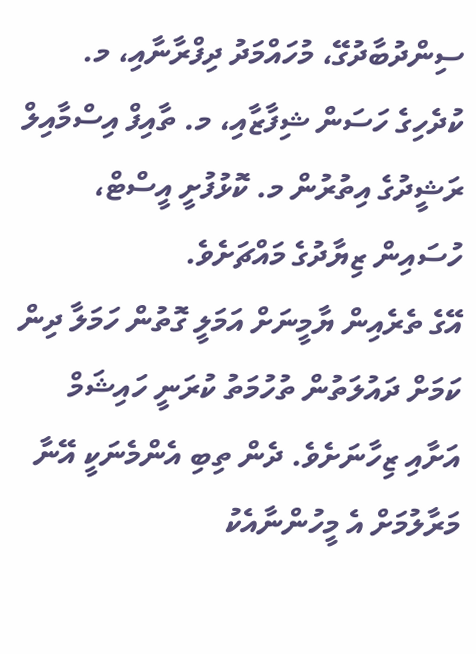ސިންދުބާދުގޭ، މުހައްމަދު ދިފްރާނާއި، މ. ކުދެހިގެ ހަސަން ޝިފާޒާއި، މ. ތާއިފް އިސްމާއިލް ރަޝީދުގެ އިތުރުން މ. ކޮޅުފުށީ އީސްޓް، ހުސައިން ޒިޔާދުގެ މައްޗަށެވެ.
އޭގެ ތެރެއިން ޔާމީނަށް އަމަލީ ގޮތުން ހަމަލާ ދިން ކަމަށް ދައުލަތުން ތުހުމަތު ކުރަނީ ހައިޝަމް އަށާއި ޒިހާނަށެވެ. ދެން ތިބި އެންމެނަކީ އޭނާ މަރާލުމަށް އެ މީހުންނާއެކު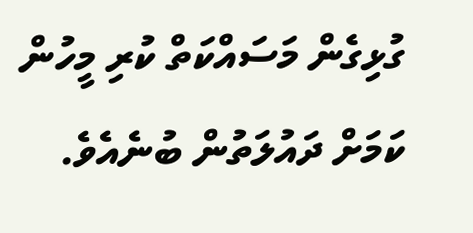ގުޅިގެން މަސައްކަތް ކުރި މީހުން ކަމަށް ދައުލަތުން ބުނެއެވެ.